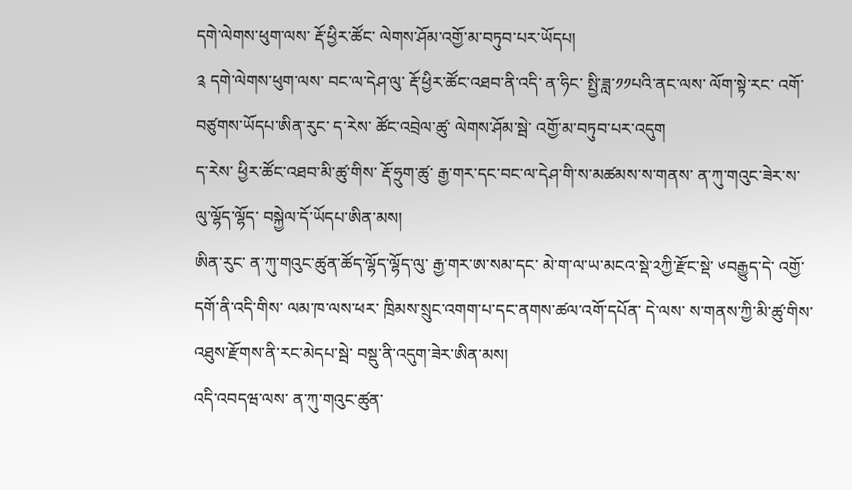དགེ་ལེགས་ཕུག་ལས་ རྡོ་ཕྱིར་ཚོང་ ལེགས་ཤོམ་འགྱོ་མ་བཏུབ་པར་ཡོདཔ།
༉ དགེ་ལེགས་ཕུག་ལས་ བང་ལ་དེཤ་ལུ་ རྡོ་ཕྱིར་ཚོང་འཐབ་ནི་འདི་ ན་ཧིང་ སྤྱི་ཟླ་༡༡པའི་ནང་ལས་ ལོག་སྟེ་རང་ འགོ་བཙུགས་ཡོདཔ་ཨིན་རུང་ ད་རེས་ ཚོང་འབྲེལ་ཚུ་ ལེགས་ཤོམ་སྦེ་ འགྱོ་མ་བཏུབ་པར་འདུག
ད་རེས་ ཕྱིར་ཚོང་འཐབ་མི་ཚུ་གིས་ རྡོ་ཧྲུག་ཚུ་ རྒྱ་གར་དང་བང་ལ་དེཤ་གི་ས་མཚམས་ས་གནས་ ན་ཀུ་གའུང་ཟེར་ས་ལུ་ལྷོད་ལྷོད་ བསྐྱེལ་དོ་ཡོདཔ་ཨིན་མས།
ཨིན་རུང་ ན་ཀུ་གའུང་ཚུན་ཚོད་ལྷོད་ལྷོད་ལུ་ རྒྱ་གར་ཨ་སམ་དང་ མེ་ག་ལ་ཡ་མངའ་སྡེ་༢ཀྱི་རྫོང་སྡེ་ ༦བརྒྱུད་དེ་ འགྱོ་དགོ་ནི་འདི་གིས་ ལམ་ཁ་ལས་ཕར་ ཁྲིམས་སྲུང་འགག་པ་དང་ནགས་ཚལ་འགོ་དཔོན་ དེ་ལས་ ས་གནས་ཀྱི་མི་ཚུ་གིས་ འཐུས་རྫོགས་ནི་རང་མེདཔ་སྦེ་ བསྡུ་ནི་འདུག་ཟེར་ཨིན་མས།
འདི་འབདཝ་ལས་ ན་ཀུ་གའུང་ཚུན་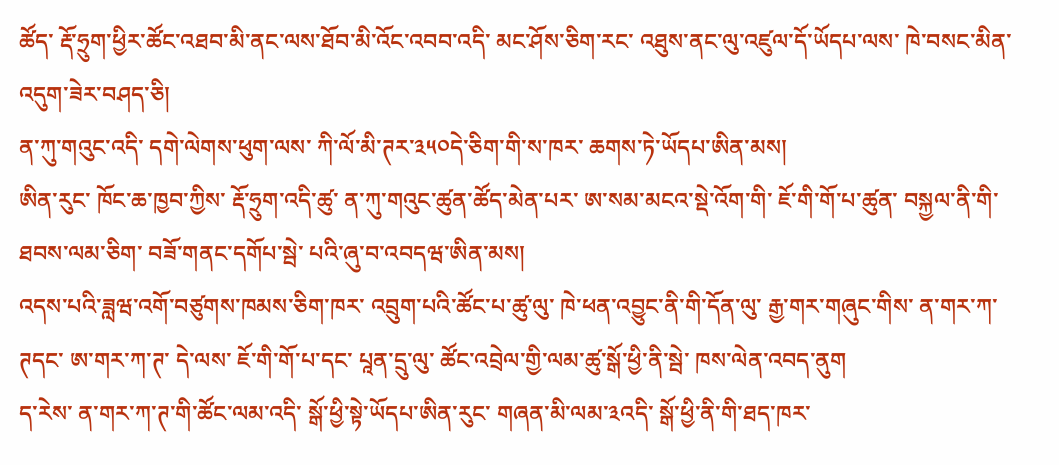ཚོད་ རྡོ་ཧྲུག་ཕྱིར་ཚོང་འཐབ་མི་ནང་ལས་ཐོབ་མི་འོང་འབབ་འདི་ མང་ཤོས་ཅིག་རང་ འཐུས་ནང་ལུ་འཛུལ་དོ་ཡོདཔ་ལས་ ཁེ་བསང་མིན་འདུག་ཟེར་བཤད་ཅི།
ན་ཀུ་གའུང་འདི་ དགེ་ལེགས་ཕུག་ལས་ ཀི་ལོ་མི་ཊར་༣༥༠དེ་ཅིག་གི་ས་ཁར་ ཆགས་ཏེ་ཡོདཔ་ཨིན་མས།
ཨིན་རུང་ ཁོང་ཆ་ཁྱབ་ཀྱིས་ རྡོ་ཧྲུག་འདི་ཚུ་ ན་ཀུ་གའུང་ཚུན་ཚོད་མེན་པར་ ཨ་སམ་མངའ་སྡེ་འོག་གི་ ཇོ་གི་གོ་པ་ཚུན་ བསྐྱལ་ནི་གི་ཐབས་ལམ་ཅིག་ བཟོ་གནང་དགོཔ་སྦེ་ པའི་ཞུ་བ་འབདཝ་ཨིན་མས།
འདས་པའི་ཟླཝ་འགོ་བཙུགས་ཁམས་ཅིག་ཁར་ འབྲུག་པའི་ཚོང་པ་ཚུ་ལུ་ ཁེ་ཕན་འབྱུང་ནི་གི་དོན་ལུ་ རྒྱ་གར་གཞུང་གིས་ ན་གར་ཀ་ཊདང་ ཨ་གར་ཀ་ཊ་ དེ་ལས་ ཇོ་གི་གོ་པ་དང་ པཱན་དྲུ་ལུ་ ཚོང་འབྲེལ་གྱི་ལམ་ཚུ་སྒོ་ཕྱི་ནི་སྦེ་ ཁས་ལེན་འབད་ནུག
ད་རེས་ ན་གར་ཀ་ཊ་གི་ཚོང་ལམ་འདི་ སྒོ་ཕྱི་སྟེ་ཡོདཔ་ཨིན་རུང་ གཞན་མི་ལམ་༣འདི་ སྒོ་ཕྱི་ནི་གི་ཐད་ཁར་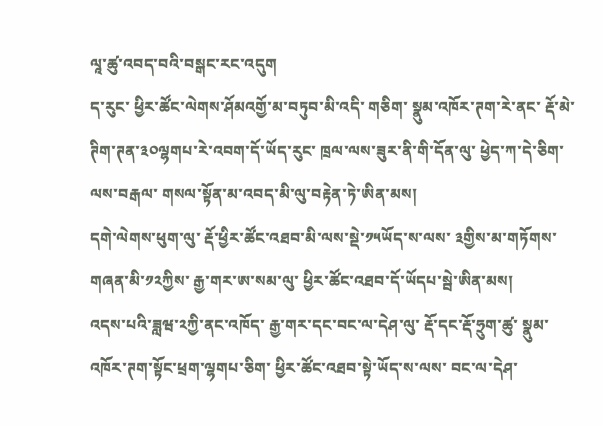ལཱ་ཚུ་འབད་བའི་བསྒང་རང་འདུག
ད་རུང་ ཕྱིར་ཚོང་ལེགས་ཤོམའགྱོ་མ་བཏུབ་མི་འདི་ གཅིག་ སྣུམ་འཁོར་ཊག་རེ་ནང་ རྡོ་མེ་ཊིག་ཊན་༣༠ལྷགཔ་རེ་འབག་དོ་ཡོད་རུང་ ཁྲལ་ལས་ཟུར་ནི་གི་དོན་ལུ་ ཕྱེད་ཀ་དེ་ཅིག་ལས་བརྒལ་ གསལ་སྟོན་མ་འབད་མི་ལུ་བརྟེན་ཏེ་ཨིན་མས།
དགེ་ལེགས་ཕུག་ལུ་ རྡོ་ཕྱིར་ཚོང་འཐབ་མི་ལས་སྡེ་༡༥ཡོད་ས་ལས་ ༣གྱིས་མ་གཏོགས་ གཞན་མི་༡༢ཀྱིས་ རྒྱ་གར་ཨ་སམ་ལུ་ ཕྱིར་ཚོང་འཐབ་དོ་ཡོདཔ་སྦེ་ཨིན་མས།
འདས་པའི་ཟླཝ་༢ཀྱི་ནང་འཁོད་ རྒྱ་གར་དང་བང་ལ་དེཤ་ལུ་ རྡོ་དང་རྡོ་ཧྲུག་ཚུ་ སྣུམ་འཁོར་ཊག་སྟོང་ཕྲག་ལྷགཔ་ཅིག་ ཕྱིར་ཚོང་འཐབ་སྟེ་ཡོད་ས་ལས་ བང་ལ་དེཤ་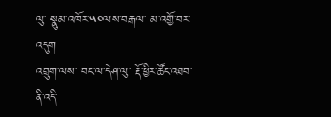ལུ་ སྣུམ་འཁོར་༥༠ལས་བརྒལ་ མ་འགྱོ་བར་འདུག
འབྲུག་ལས་ བང་ལ་དེཤ་ལུ་ རྡོ་ཕྱིར་ཚོང་འཐབ་ནི་འདི་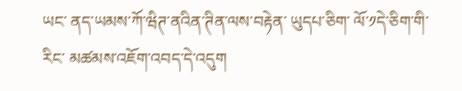ཡང་ ནད་ཡམས་ཀོ་ཝིཊ་ནའིན་ཊིན་ལས་བརྟེན་ ཡུདཔ་ཅིག་ ལོ་༡དེ་ཅིག་གི་རིང་ མཚམས་འཇོག་འབད་དེ་འདུག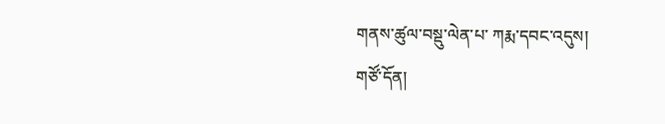གནས་ཚུལ་བསྡུ་ལེན་པ་ ཀརྨ་དབང་འདུས།
གཙོ་དོན།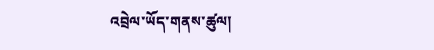འབྲེལ་ཡོད་གནས་ཚུལ།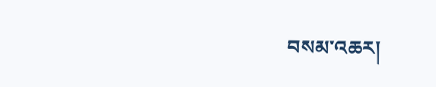བསམ་འཆར།